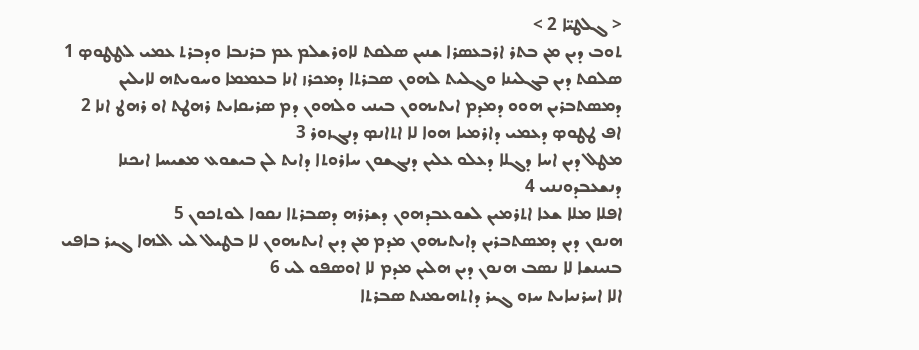< ܓܠܛܝ̈ܐ 2 >
ܬܘܒ ܕܝܢ ܡܢ ܒܬܪ ܐܪܒܥܤܪܐ ܫܢܝܢ ܤܠܩܬ ܠܐܘܪܫܠܡ ܥܡ ܒܪܢܒܐ ܘܕܒܪܬ ܥܡܝ ܠܛܛܘܤ 1
ܤܠܩܬ ܕܝܢ ܒܓܠܝܢܐ ܘܓܠܝܬ ܠܗܘܢ ܤܒܪܬܐ ܕܡܟܪܙ ܐܢܐ ܒܥܡܡܐ ܘܚܘܝܬܗ ܠܐܝܠܝܢ ܕܡܤܬܒܪܝܢ ܗܘܘ ܕܡܕܡ ܐܝܬܝܗܘܢ ܒܝܢܝ ܘܠܗܘܢ ܕܡ ܤܪܝܩܐܝܬ ܪܗܛܬ ܐܘ ܪܗܛ ܐܢܐ 2
ܐܦ ܛܛܘܤ ܕܥܡܝ ܕܐܪܡܝܐ ܗܘܐ ܠܐ ܐܬܐܢܤ ܕܢܓܙܘܪ 3
ܡܛܠ ܕܝܢ ܐܚܐ ܕܓܠܐ ܕܥܠܘ ܥܠܝܢ ܕܢܓܫܘܢ ܚܐܪܘܬܐ ܕܐܝܬ ܠܢ ܒܝܫܘܥ ܡܫܝܚܐ ܐܝܟܢܐ ܕܢܫܥܒܕܘܢܢܝ 4
ܐܦܠܐ ܡܠܐ ܫܥܐ ܐܬܪܡܝܢ ܠܫܘܥܒܕܗܘܢ ܕܫܪܪܗ ܕܤܒܪܬܐ ܢܩܘܐ ܠܘܬܟܘܢ 5
ܗܢܘܢ ܕܝܢ ܕܡܤܬܒܪܝܢ ܕܐܝܬܝܗܘܢ ܡܕܡ ܡܢ ܕܝܢ ܐܝܬܝܗܘܢ ܠܐ ܒܛܝܠ ܠܝ ܐܠܗܐ ܓܝܪ ܒܐܦܝ ܒܢܝܢܫܐ ܠܐ ܢܤܒ ܗܢܘܢ ܕܝܢ ܗܠܝܢ ܡܕܡ ܠܐ ܐܘܤܦܘ ܠܝ 6
ܐܠܐ ܐܚܪܢܝܐܝܬ ܚܙܘ ܓܝܪ ܕܐܬܗܝܡܢܬ ܤܒܪܬܐ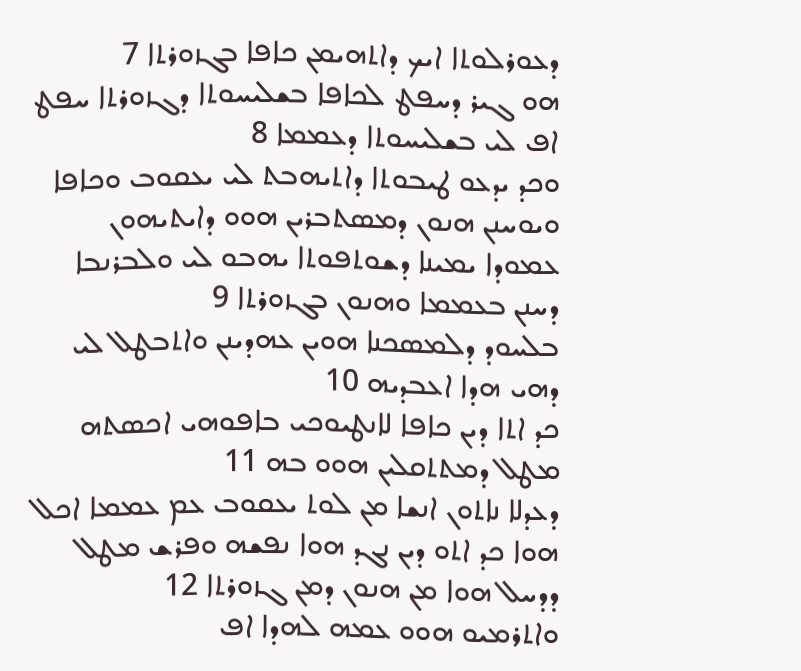ܕܥܘܪܠܘܬܐ ܐܝܟ ܕܐܬܗܝܡܢ ܟܐܦܐ ܒܓܙܘܪܬܐ 7
ܗܘ ܓܝܪ ܕܚܦܛ ܠܟܐܦܐ ܒܫܠܝܚܘܬܐ ܕܓܙܘܪܬܐ ܚܦܛ ܐܦ ܠܝ ܒܫܠܝܚܘܬܐ ܕܥܡܡܐ 8
ܘܟܕ ܝܕܥܘ ܛܝܒܘܬܐ ܕܐܬܝܗܒܬ ܠܝ ܝܥܩܘܒ ܘܟܐܦܐ ܘܝܘܚܢܢ ܗܢܘܢ ܕܡܤܬܒܪܝܢ ܗܘܘ ܕܐܝܬܝܗܘܢ ܥܡܘܕܐ ܝܡܝܢܐ ܕܫܘܬܦܘܬܐ ܝܗܒܘ ܠܝ ܘܠܒܪܢܒܐ ܕܚܢܢ ܒܥܡܡܐ ܘܗܢܘܢ ܒܓܙܘܪܬܐ 9
ܒܠܚܘܕ ܕܠܡܤܟܢܐ ܗܘܝܢ ܥܗܕܝܢܢ ܘܐܬܒܛܠ ܠܝ ܕܗܝ ܗܕܐ ܐܥܒܕܝܗ 10
ܟܕ ܐܬܐ ܕܝܢ ܟܐܦܐ ܠܐܢܛܝܘܟܝ ܒܐܦܘܗܝ ܐܟܤܬܗ ܡܛܠ ܕܡܬܬܩܠܝܢ ܗܘܘ ܒܗ 11
ܕܥܕܠܐ ܢܐܬܘܢ ܐܢܫܐ ܡܢ ܠܘܬ ܝܥܩܘܒ ܥܡ ܥܡܡܐ ܐܟܠ ܗܘܐ ܟܕ ܐܬܘ ܕܝܢ ܢܓܕ ܗܘܐ ܢܦܫܗ ܘܦܪܫ ܡܛܠ ܕܕܚܠ ܗܘܐ ܡܢ ܗܢܘܢ ܕܡܢ ܓܙܘܪܬܐ 12
ܘܐܬܪܡܝܘ ܗܘܘ ܥܡܗ ܠܗܕܐ ܐܦ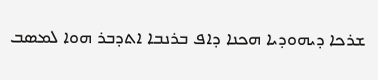ܫܪܟܐ ܕܝܗܘܕܝܐ ܗܟܢܐ ܕܐܦ ܒܪܢܒܐ ܐܬܕܒܪ ܗܘܐ ܠܡܤܒ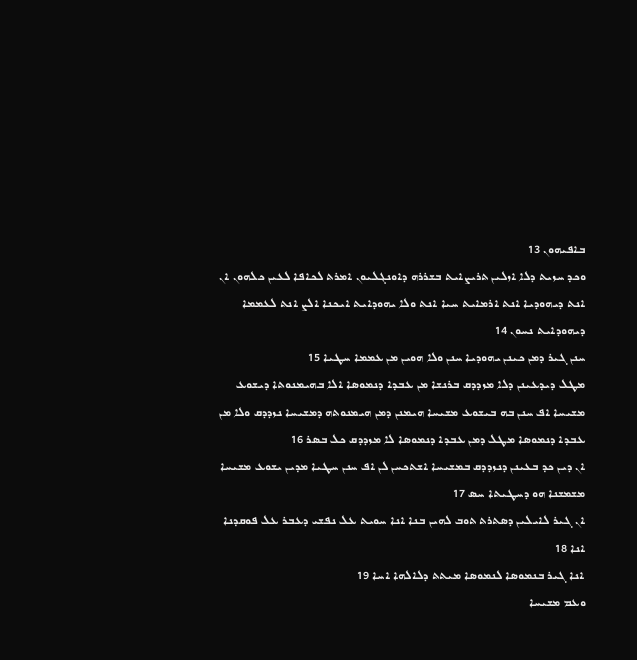ܒܐܦܝܗܘܢ 13
ܘܟܕ ܚܙܝܬ ܕܠܐ ܐܙܠܝܢ ܬܪܝܨܐܝܬ ܒܫܪܪܗ ܕܐܘܢܓܠܝܘܢ ܐܡܪܬ ܠܟܐܦܐ ܠܥܝܢ ܟܠܗܘܢ ܐܢ ܐܢܬ ܕܝܗܘܕܝܐ ܐܢܬ ܐܪܡܐܝܬ ܚܝܐ ܐܢܬ ܘܠܐ ܝܗܘܕܐܝܬ ܐܝܟܢܐ ܐܠܨ ܐܢܬ ܠܥܡܡܐ ܕܝܗܘܕܐܝܬ ܢܚܘܢ 14
ܚܢܢ ܓܝܪ ܕܡܢ ܟܝܢܢ ܝܗܘܕܝܐ ܚܢܢ ܘܠܐ ܗܘܝܢ ܡܢ ܥܡܡܐ ܚܛܝܐ 15
ܡܛܠ ܕܝܕܥܝܢܢ ܕܠܐ ܡܙܕܕܩ ܒܪܢܫܐ ܡܢ ܥܒܕܐ ܕܢܡܘܤܐ ܐܠܐ ܒܗܝܡܢܘܬܐ ܕܝܫܘܥ ܡܫܝܚܐ ܐܦ ܚܢܢ ܒܗ ܒܝܫܘܥ ܡܫܝܚܐ ܗܝܡܢܢ ܕܡܢ ܗܝܡܢܘܬܗ ܕܡܫܝܚܐ ܢܙܕܕܩ ܘܠܐ ܡܢ ܥܒܕܐ ܕܢܡܘܤܐ ܡܛܠ ܕܡܢ ܥܒܕܐ ܕܢܡܘܤܐ ܠܐ ܡܙܕܕܩ ܟܠ ܒܤܪ 16
ܐܢ ܕܝܢ ܟܕ ܒܥܝܢܢ ܕܢܙܕܕܩ ܒܡܫܝܚܐ ܐܫܬܟܚܢ ܠܢ ܐܦ ܚܢܢ ܚܛܝܐ ܡܕܝܢ ܝܫܘܥ ܡܫܝܚܐ ܡܫܡܫܢܐ ܗܘ ܕܚܛܝܬܐ ܚܤ 17
ܐܢ ܓܝܪ ܠܐܝܠܝܢ ܕܤܬܪܬ ܬܘܒ ܠܗܝܢ ܒܢܐ ܐܢܐ ܚܘܝܬ ܥܠ ܢܦܫܝ ܕܥܒܪ ܥܠ ܦܘܩܕܢܐ ܐܢܐ 18
ܐܢܐ ܓܝܪ ܒܢܡܘܤܐ ܠܢܡܘܤܐ ܡܝܬܬ ܕܠܐܠܗܐ ܐܚܐ 19
ܘܥܡ ܡܫܝܚܐ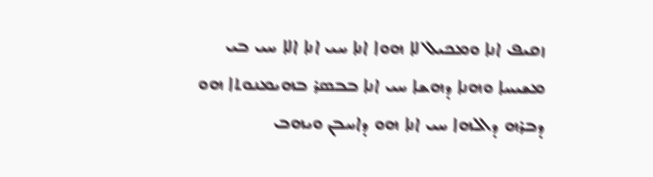ܙܩܝܦ ܐܢܐ ܘܡܟܝܠ ܠܐ ܗܘܐ ܐܢܐ ܚܝ ܐܢܐ ܐܠܐ ܚܝ ܒܝ ܡܫܝܚܐ ܘܗܢܐ ܕܗܫܐ ܚܝ ܐܢܐ ܒܒܤܪ ܒܗܝܡܢܘܬܐ ܗܘ ܕܒܪܗ ܕܐܠܗܐ ܚܝ ܐܢܐ ܗܘ ܕܐܚܒܢ ܘܝܗܒ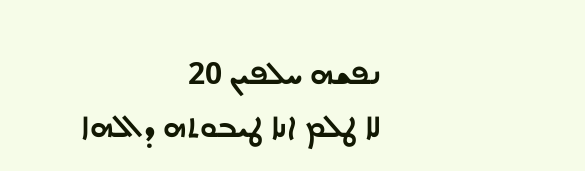ܢܦܫܗ ܚܠܦܝܢ 20
ܠܐ ܛܠܡ ܐܢܐ ܛܝܒܘܬܗ ܕܐܠܗܐ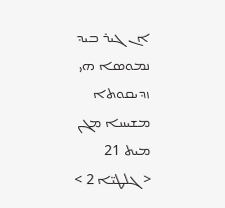ܐܢ ܓܝܪ ܒܝܕ ܢܡܘܤܐ ܗܝ ܙܕܝܩܘܬܐ ܡܫܝܚܐ ܡܓܢ ܡܝܬ 21
< ܓܠܛܝ̈ܐ 2 >